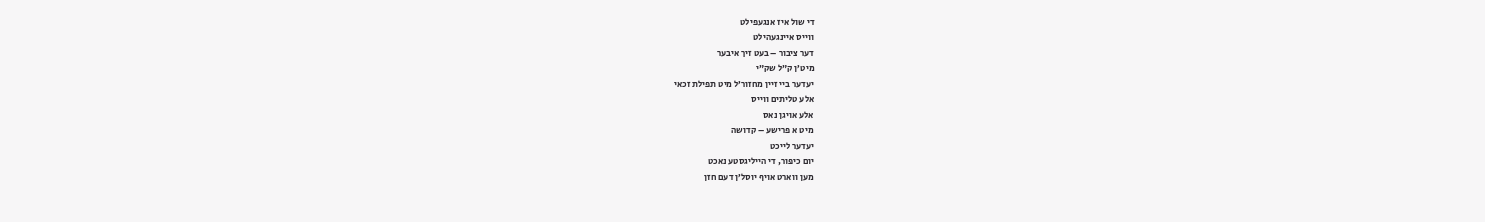די שול איז אנגעפילט
ווייס איינגעהילט
דער ציבור – בעט זיך איבער
מיט’ן ק”ל שק”י
יעדער ביי זיין מחזור’ל מיט תפילת זכאי
אלע טליתים ווייס
אלע אויגן נאס
מיט א פרישע – קדושה
יעדער לייכט
יום כיפּור, די הייליגסטע נאכט
מען ווארט אויף יוסל’ן דעם חזן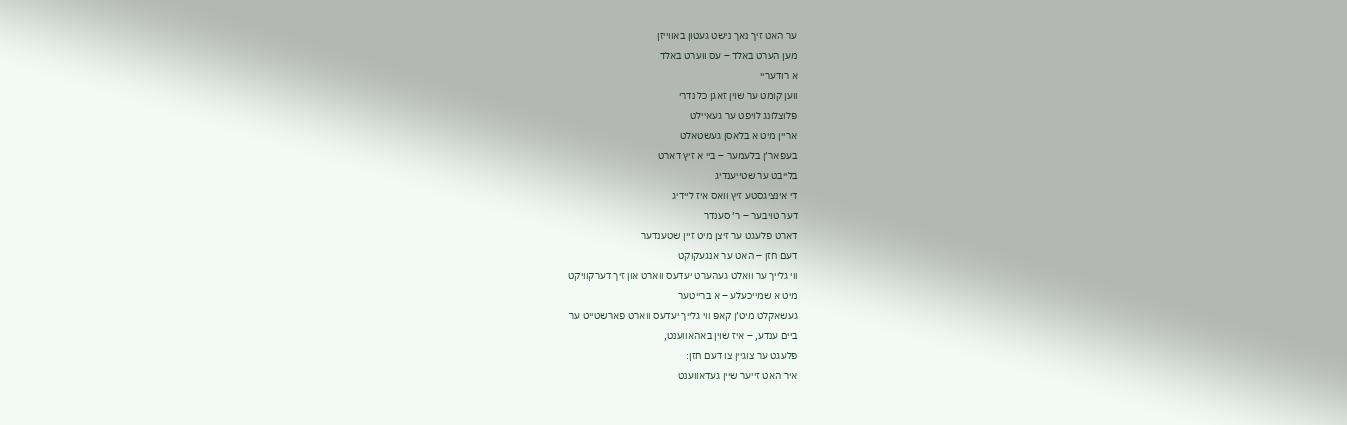ער האט זיך נאך נישט געטון באווייזן
מען הערט באלד – עס ווערט באלד
א רודעריי
ווען קומט ער שוין זאגן כל נדרי
פּלוצלונג לויפט ער געאיילט
אריין מיט א בלאסן געשטאלט
בעפאר’ן בלעמער – ביי א זיץ דארט
בלייבט ער שטייענדיג
די אינציגסטע זיץ וואס איז ליידיג
דער טויבער – ר’ סענדר
דארט פלעגט ער זיצן מיט זיין שטענדער
דעם חזן – האט ער אנגעקוקט
ווי גלייך ער וואלט געהערט יעדעס ווארט און זיך דערקוויקט
מיט א שמייכעלע – א ברייטער
געשאקלט מיט’ן קאפּ ווי גלייך יעדעס ווארט פארשטייט ער
ביים ענדע, – איז שוין באהאווענט,
פלעגט ער צוגיין צו דעם חזן:
איר האט זייער שיין געדאווענט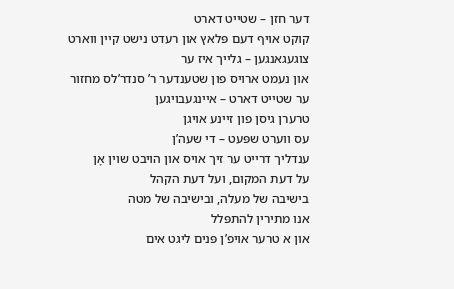דער חזן – שטייט דארט
קוקט אויף דעם פּלאץ און רעדט נישט קיין ווארט
צוגעגאנגען – גלייך איז ער
און נעמט ארויס פון שטענדער ר’ סנדר’לס מחזור
ער שטייט דארט – איינגעבויגען
טרערן גיסן פון זיינע אויגן
עס ווערט שפּעט – די שעה’ן
ענדליך דרייט ער זיך אויס און הויבט שוין אָן
על דעת המקום, ועל דעת הקהל
בישיבה של מעלה, ובישיבה של מטה
אנו מתירין להתפּלל
און א טרער אויפ’ן פּנים ליגט אים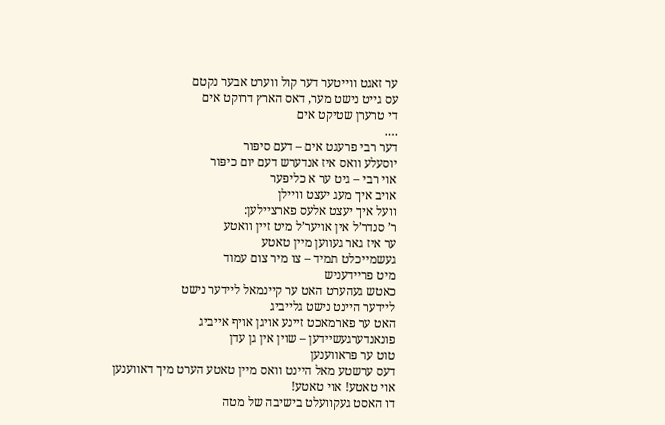ער זאגט ווייטער דער קול ווערט אבער נקטם
עס גייט נישט מער, דאס הארץ דרוקט אים
די טרערן שטיקט אים
….
דער רבי פרעגט אים – דעם סיפּור
יוסעלע וואס איז אנדערש דעם יום כיפּור
אוי רבי – גיט ער א כליפּער
אויב איך מעג יעצט וויילן
וועל איך יעצט אלעס פארציילען:
ר’ סנדר’ל אין אויער’ל מיט זיין וואטע
ער איז גאר געווען מיין טאטע
געשמייכלט תמיד – צו מיר צום עמוד
מיט פריידעניש
כאטש געהערט האט ער קיינמאל ליידער נישט
ליידער היינט נישט גלייביג
האט ער פארמאכט זיינע אויגן אויף אייביג
פונאנדערגעשיידען – שוין אין גן עדן
טוט ער פּראווענען
דעס ערשטע מאל היינט וואס מיין טאטע הערט מיך דאווענען
אוי טאטע! אוי טאטע!
דו האסט געקוועלט בישיבה של מטה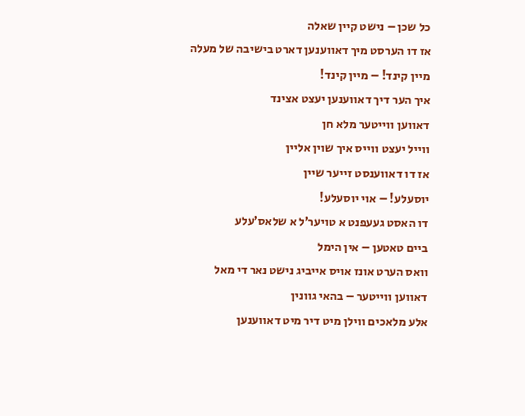כל שכן – נישט קיין שאלה
אז דו הערסט מיך דאווענען דארט בישיבה של מעלה
מיין קינד! – מיין קינד!
איך הער דיך דאווענען יעצט אצינד
דאווען ווייטער מלא חן
ווייל יעצט ווייס איך שוין אליין
אז דו דאווענסט זייער שיין
יוסעלע! – אוי יוסעלע!
דו האסט געעפנט א טויער’ל א שלאס’עלע
ביים טאטען – אין הימל
וואס הערט אונז אויס אייביג נישט נאר די מאל
דאווען ווייטער – בהאי גוונין
אלע מלאכים ווילן מיט דיר מיט דאווענען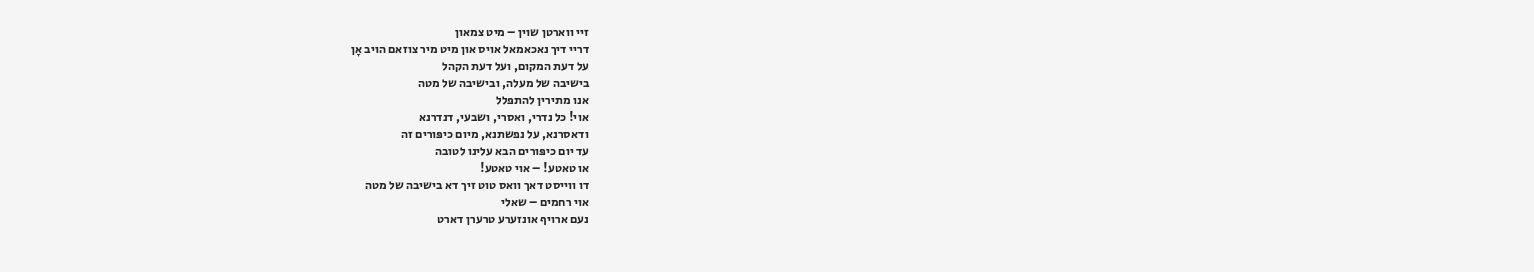זיי ווארטן שוין – מיט צמאון
דריי דיך נאכאמאל אויס און מיט מיר צוזאם הויב אָן
על דעת המקום, ועל דעת הקהל
בישיבה של מעלה, ובישיבה של מטה
אנו מתירין להתפּלל
אוי! כל נדרי, ואסרי, ושבעי, דנדרנא
ודאסרנא, על נפשתנא, מיום כיפּורים זה
עד יום כיפּורים הבא עלינו לטובה
או טאטע! – אוי טאטע!
דו ווייסט דאך וואס טוט זיך דא בישיבה של מטה
אוי רחמים – שאלי
נעם ארויף אונזערע טרערן דארט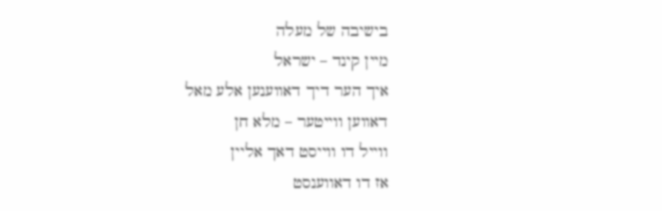בישיבה של מעלה
מיין קינד – ישראל
איך הער דיך דאווענען אלע מאל
דאווען ווייטער – מלא חן
ווייל דו ווייסט דאך אליין
אז דו דאווענסט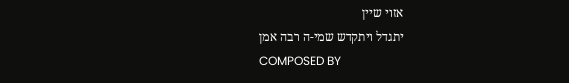אזוי שיין
יתגדל ויתקדש שמי-ה רבה אמן
COMPOSED BY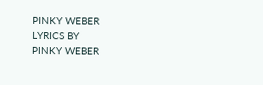PINKY WEBER
LYRICS BY
PINKY WEBER